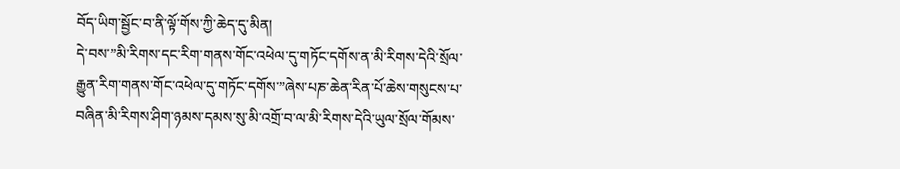བོད་ཡིག་སྦྱོང་བ་ནི་ལྟོ་གོས་ཀྱི་ཆེད་དུ་མིན།
དེ་བས་”མི་རིགས་དང་རིག་གནས་གོང་འཕེལ་དུ་གཏོང་དགོས་ན་མི་རིགས་དེའི་སྲོལ་རྒྱུན་རིག་གནས་གོང་འཕེལ་དུ་གཏོང་དགོས་”ཞེས་པཎ་ཆེན་རིན་པོ་ཆེས་གསུངས་པ་བཞིན་མི་རིགས་ཤིག་ཉམས་དམས་སུ་མི་འགྲོ་བ་ལ་མི་རིགས་དེའི་ཡུལ་སྲོལ་གོམས་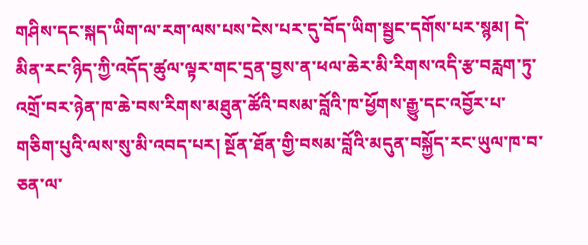གཤིས་དང་སྐད་ཡིག་ལ་རག་ལས་པས་ངེས་པར་དུ་བོད་ཡིག་སྦྱང་དགོས་པར་སྙམ། དེ་མིན་རང་ཉིད་ཀྱི་འདོད་ཚུལ་ལྟར་གང་དྲན་བྱས་ན་ཕལ་ཆེར་མི་རིགས་འདི་རྩ་བརླག་ཏུ་འགྲོ་བར་ཉེན་ཁ་ཆེ་བས་རིགས་མཐུན་ཚོའི་བསམ་བློའི་ཁ་ཕྱོགས་རྒྱུ་དང་འབྱོར་པ་གཅིག་པུའི་ལས་སུ་མི་འབད་པར། སྔོན་ཐོན་གྱི་བསམ་བློའི་མདུན་བསྐྱོད་རང་ཡུལ་ཁ་བ་ཅན་ལ་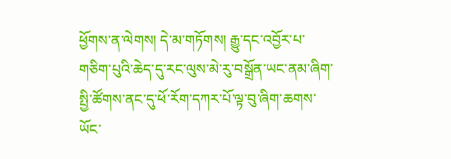ཕྱོགས་ན་ལེགས། དེ་མ་གཏོགས། རྒྱུ་དང་འབྱོར་པ་གཅིག་པུའི་ཆེད་དུ་རང་ལུས་མེ་རུ་བསྒྲོན་ཡང་ནམ་ཞིག་སྤྱི་ཚོགས་ནང་དུ་ཕོ་རོག་དཀར་པོ་ལྟ་བུ་ཞིག་ཆགས་ཡོང་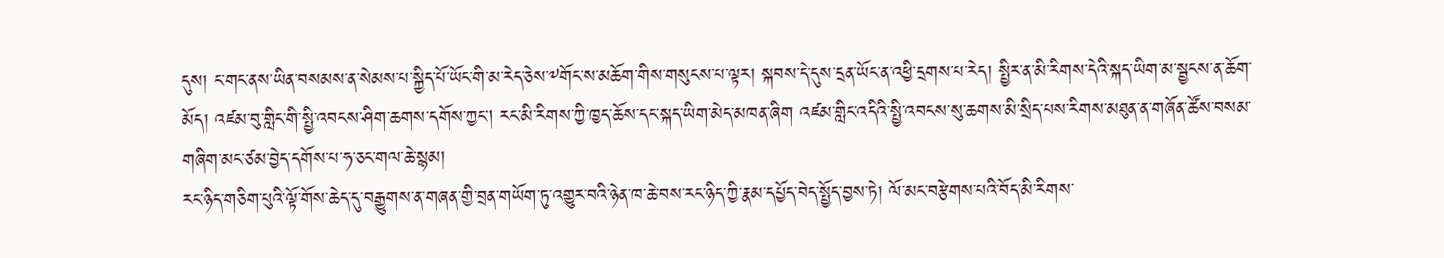དུས། ང་གང་ནས་ཡིན་བསམས་ན་སེམས་པ་སྐྱིད་པོ་ཡོང་གི་མ་རེད་ཅེས་༸གོང་ས་མཆོག་གིས་གསུངས་པ་ལྟར། སྐབས་དེ་དུས་དྲན་ཡོང་ན་འཕྱི་དྲགས་པ་རེད། སྤྱིར་ན་མི་རིགས་དེའི་སྐད་ཡིག་མ་སྦྱངས་ན་ཆོག་མོད། འཛམ་བུ་གླིང་གི་སྤྱི་འབངས་ཤིག་ཆགས་དགོས་ཀྱང། རང་མི་རིགས་ཀྱི་ཁྱད་ཆོས་དང་སྐད་ཡིག་མེད་མཁན་ཞིག འཛམ་གླིང་འདིའི་སྤྱི་འབངས་སུ་ཆགས་མི་སྲིད་པས་རིགས་མཐུན་ན་གཞོན་ཚོས་བསམ་གཞིག་མང་ཙམ་བྱེད་དགོས་པ་ཧ་ཅང་གལ་ཆེ་སྙམ།
རང་ཉིད་གཅིག་པུའི་ལྟོ་གོས་ཆེད་དུ་བརྒྱུགས་ན་གཞན་གྱི་བྲན་གཡོག་ཏུ་འགྱུར་བའི་ཉེན་ཁ་ཆེ་བས་རང་ཉིད་ཀྱི་རྣམ་དཔྱོད་བེད་སྤྱོད་བྱས་ཏེ། ལོ་མང་བརྩེགས་པའི་བོད་མི་རིགས་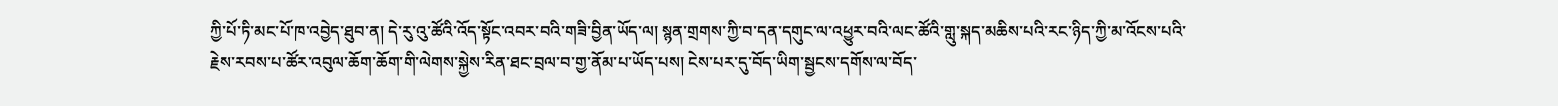ཀྱི་པོ་ཏི་མང་པོ་ཁ་འབྱེད་ཐུབ་ན། དེ་རུ་འུ་ཚོའི་འོད་སྟོང་འབར་བའི་གཟི་བྱིན་ཡོད་ལ། སྙན་གྲགས་ཀྱི་བ་དན་དགུང་ལ་འཕྱུར་བའི་ལང་ཚོའི་གླུ་སྐད་མཆིས་པའི་རང་ཉིད་ཀྱི་མ་འོངས་པའི་རྗེས་རབས་པ་ཚོར་འབུལ་ཆོག་ཆོག་གི་ལེགས་སྐྱེས་རིན་ཐང་བྲལ་བ་གྱ་ནོམ་པ་ཡོད་པས། ངེས་པར་དུ་བོད་ཡིག་སྦྱངས་དགོས་ལ་བོད་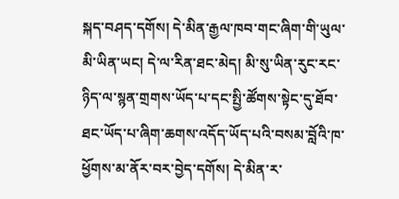སྐད་བཤད་དགོས། དེ་མིན་རྒྱལ་ཁབ་གང་ཞིག་གི་ཡུལ་མི་ཡིན་ཡང། དེ་ལ་རིན་ཐང་མེད། མི་སུ་ཡིན་རུང་རང་ཉིད་ལ་སྙན་གྲགས་ཡོད་པ་དང་སྤྱི་ཚོགས་སྟེང་དུ་ཐོབ་ཐང་ཡོད་པ་ཞིག་ཆགས་འདོད་ཡོད་པའི་བསམ་བློའི་ཁ་ཕྱོགས་མ་ནོར་བར་བྱེད་དགོས། དེ་མིན་ར་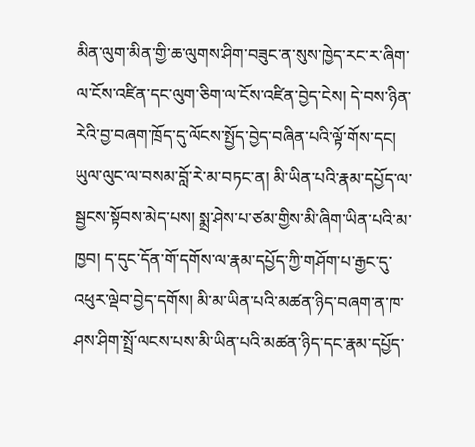མིན་ལུག་མིན་གྱི་ཆ་ལུགས་ཤིག་བཟུང་ན་སུས་ཁྱེད་རང་ར་ཞིག་ལ་ངོས་འཛིན་དང་ལུག་ཅིག་ལ་ངོས་འཛིན་བྱེད་ངེས། དེ་བས་ཉིན་རེའི་བྱ་བཞག་ཁྲོད་དུ་ལོངས་སྤྱོད་བྱེད་བཞིན་པའི་ལྟོ་གོས་དང། ཡུལ་ལུང་ལ་བསམ་བློ་རེ་མ་བཏང་ན། མི་ཡིན་པའི་རྣམ་དཔྱོད་ལ་སྦྱངས་སྟོབས་མེད་པས། སྨྲ་ཤེས་པ་ཙམ་གྱིས་མི་ཞིག་ཡིན་པའི་མ་ཁྱབ། ད་དུང་དོན་གོ་དགོས་ལ་རྣམ་དཔྱོད་ཀྱི་གཤོག་པ་རྒྱང་དུ་འཕུར་ལྡེབ་བྱེད་དགོས། མི་མ་ཡིན་པའི་མཚན་ཉིད་བཞག་ན་ཁ་ཤས་ཤིག་སྤྲོ་ལངས་པས་མི་ཡིན་པའི་མཚན་ཉིད་དང་རྣམ་དཔྱོད་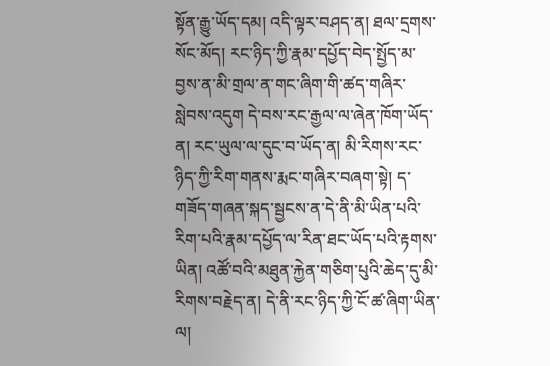སྟོན་རྒྱུ་ཡོད་དམ། འདི་ལྟར་བཤད་ན། ཐལ་དྲགས་སོང་མོད། རང་ཉིད་ཀྱི་རྣམ་དཔྱོད་བེད་སྤྱོད་མ་བྱས་ན་མི་གྲལ་ན་གང་ཞིག་གི་ཚད་གཞིར་སླེབས་འདུག དེ་བས་རང་རྒྱལ་ལ་ཞེན་ཁོག་ཡོད་ན། རང་ཡུལ་ལ་དུང་བ་ཡོད་ན། མི་རིགས་རང་ཉིད་ཀྱི་རིག་གནས་རྨང་གཞིར་བཞག་སྟེ། ད་གཟོད་གཞན་སྐད་སྦྱངས་ན་དེ་ནི་མི་ཡིན་པའི་རིག་པའི་རྣམ་དཔྱོད་ལ་རིན་ཐང་ཡོད་པའི་རྟགས་ཡིན། འཚོ་བའི་མཐུན་རྐྱེན་གཅིག་པུའི་ཆེད་དུ་མི་རིགས་བརྗེད་ན། དེ་ནི་རང་ཉིད་ཀྱི་ངོ་ཚ་ཞིག་ཡིན་ལ།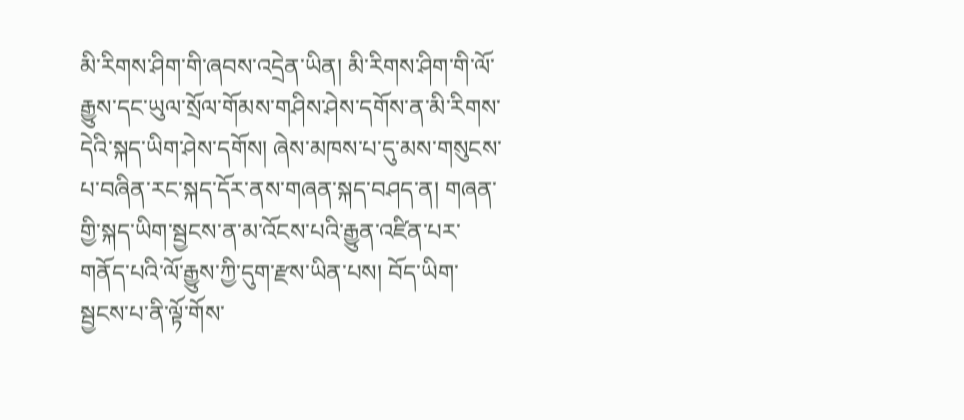མི་རིགས་ཤིག་གི་ཞབས་འདྲེན་ཡིན། མི་རིགས་ཤིག་གི་ལོ་རྒྱུས་དང་ཡུལ་སྲོལ་གོམས་གཤིས་ཤེས་དགོས་ན་མི་རིགས་དེའི་སྐད་ཡིག་ཤེས་དགོས། ཞེས་མཁས་པ་དུ་མས་གསུངས་པ་བཞིན་རང་སྐད་དོར་ནས་གཞན་སྐད་བཤད་ན། གཞན་གྱི་སྐད་ཡིག་སྦྱངས་ན་མ་འོངས་པའི་རྒྱུན་འཛིན་པར་གནོད་པའི་ལོ་རྒྱུས་ཀྱི་དུག་རྫས་ཡིན་པས། བོད་ཡིག་སྦྱངས་པ་ནི་ལྟོ་གོས་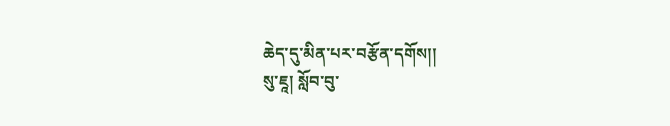ཆེད་དུ་མིན་པར་བརྩོན་དགོས།།
སུ་ཇཱ། སློབ་བུ་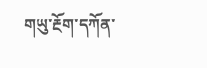གཡུ་རྔོག་དཀོན་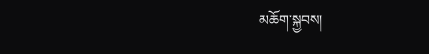མཆོག་སྐྱབས།